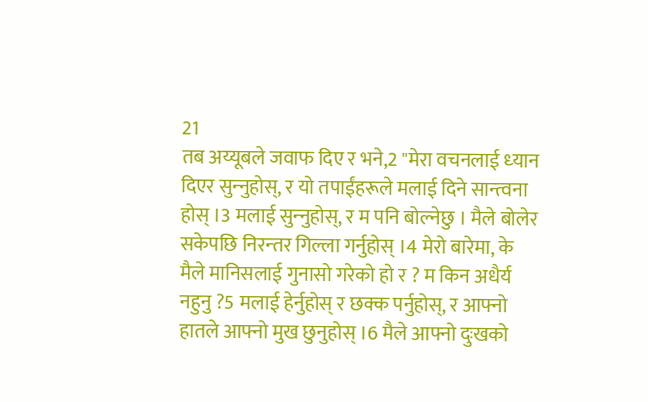21
तब अय्‍यूबले जवाफ दिए र भने,2 "मेरा वचनलाई ध्‍यान दिएर सुन्‍नुहोस्, र यो तपाईंहरूले मलाई दिने सान्‍त्वना होस् ।3 मलाई सुन्‍नुहोस्, र म पनि बोल्नेछु । मैले बोलेर सकेपछि निरन्‍तर गिल्ला गर्नुहोस् ।4 मेरो बारेमा, के मैले मानिसलाई गुनासो गरेको हो र ? म किन अधैर्य नहुनु ?5 मलाई हेर्नुहोस् र छक्क पर्नुहोस्, र आफ्नो हातले आफ्नो मुख छुनुहोस् ।6 मैले आफ्नो दुःखको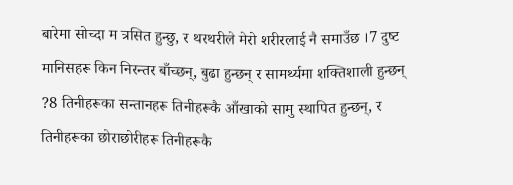बारेमा सोच्दा म त्रसित हुन्छु, र थरथरीले मेरो शरीरलाई नै समाउँछ ।7 दुष्‍ट मानिसहरू किन निरन्‍तर बाँच्‍छन्, बुढा हुन्छन् र सामर्थ्यमा शक्तिशाली हुन्छन् ?8 तिनीहरूका सन्‍तानहरू तिनीहरूकै आँखाको सामु स्थापित हुन्छन्, र तिनीहरूका छोराछोरीहरू तिनीहरूकै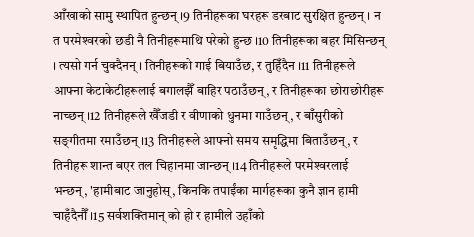आँखाको सामु स्थापित हुन्छन् ।9 तिनीहरूका घरहरू डरबाट सुरक्षित हुन्छन् । न त परमेश्‍वरको छडी नै तिनीहरूमाथि परेको हुन्छ ।10 तिनीहरूका बहर मिसिन्छन् । त्‍यसो गर्न चुक्दैनन् । तिनीहरूको गाई बियाउँछ, र तुहिँदैन ।11 तिनीहरूले आफ्ना केटाकेटीहरूलाई बगालझैँ बाहिर पठाउँछन्, र तिनीहरूका छोराछोरीहरू नाच्‍छन् ।12 तिनीहरूले खैँजडी र वीणाको धुनमा गाउँछन्, र बाँसुरीको सङ्‌गीतमा रमाउँछन् ।13 तिनीहरूले आफ्नो समय समृद्धिमा बिताउँछन्, र तिनीहरू शान्‍त बएर तल चिहानमा जान्छन् ।14 तिनीहरूले परमेश्‍वरलाई भन्छन्, 'हामीबाट जानुहोस्, किनकि तपाईंका मार्गहरूका कुनै ज्ञान हामी चाहँदैनौँ ।15 सर्वशक्तिमान् को हो र हामीले उहाँको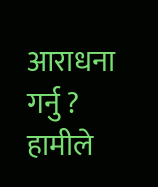आराधना गर्नु ? हामीले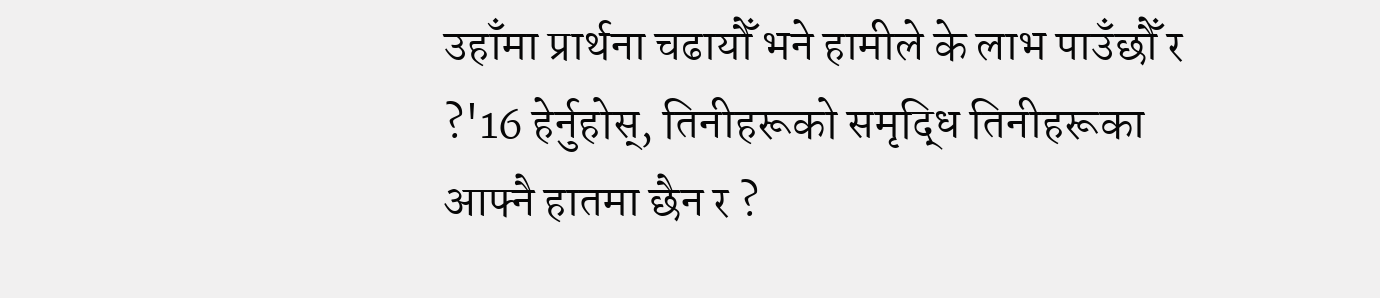उहाँमा प्रार्थना चढायौँ भने हामीले के लाभ पाउँछौँ र ?'16 हेर्नुहोस्, तिनीहरूको समृद्धि तिनीहरूका आफ्नै हातमा छैन र ?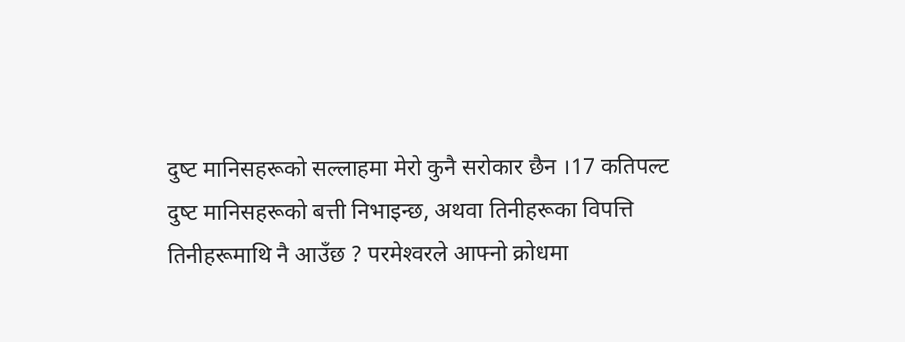दुष्‍ट मानिसहरूको सल्लाहमा मेरो कुनै सरोकार छैन ।17 कतिपल्ट दुष्‍ट मानिसहरूको बत्ती निभाइन्छ, अथवा तिनीहरूका विपत्ति तिनीहरूमाथि नै आउँछ ? परमेश्‍वरले आफ्नो क्रोधमा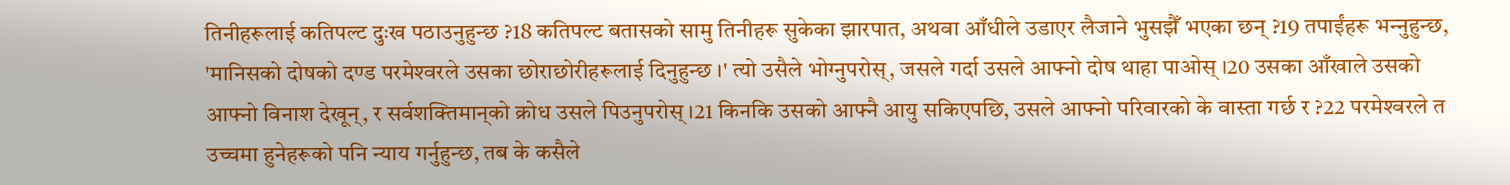तिनीहरूलाई कतिपल्ट दुःख पठाउनुहुन्छ ?18 कतिपल्ट बतासको सामु तिनीहरू सुकेका झारपात, अथवा आँधीले उडाएर लैजाने भुसझैँ भएका छन् ?19 तपाईंहरू भन्‍नुहुन्छ, 'मानिसको दोषको दण्ड परमेश्‍वरले उसका छोराछोरीहरूलाई दिनुहुन्छ ।' त्‍यो उसैले भोग्‍नुपरोस्, जसले गर्दा उसले आफ्नो दोष थाहा पाओस् ।20 उसका आँखाले उसको आफ्नो विनाश देखून्, र सर्वशक्तिमान्‌को क्रोध उसले पिउनुपरोस् ।21 किनकि उसको आफ्नै आयु सकिएपछि, उसले आफ्नो परिवारको के वास्ता गर्छ र ?22 परमेश्‍वरले त उच्‍चमा हुनेहरूको पनि न्‍याय गर्नुहुन्छ, तब के कसैले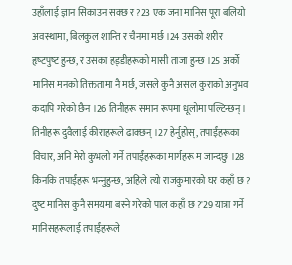उहाँलाई ज्ञान सिकाउन सक्छ र ?23 एक जना मानिस पूरा बलियो अवस्थामा, बिलकुल शान्‍ति र चैनमा मर्छ ।24 उसको शरीर हृष्‍टपुष्‍ट हुन्छ, र उसका हड्‌डीहरूको मासी ताजा हुन्छ ।25 अर्को मानिस मनको तिक्ततामा नै मर्छ, जसले कुनै असल कुराको अनुभव कदापि गरेको छैन ।26 तिनीहरू समान रूपमा धूलोमा पल्टिन्छन् । तिनीहरू दुवैलाई कीराहरूले ढाक्छन् ।27 हेर्नुहोस्, तपाईंहरूका विचार, अनि मेरो कुभलो गर्ने तपाईंहरूका मार्गहरू म जान्‍दछु ।28 किनकि तपाईंहरू भन्‍नुहुन्छ, 'अहिले त्‍यो राजकुमारको घर कहाँ छ ? दुष्‍ट मानिस कुनै समयमा बस्‍ने गरेको पाल कहाँ छ ?'29 यात्रा गर्ने मानिसहरूलाई तपाईंहरूले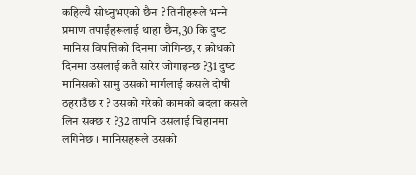कहिल्यै सोध्‍नुभएको छैन ? तिनीहरूले भन्‍ने प्रमाण तपाईंहरूलाई थाहा छैन,30 कि दुष्‍ट मानिस विपत्तिको दिनमा जोगिन्छ, र क्रोधको दिनमा उसलाई कतै सारेर जोगाइन्छ ?31 दुष्‍ट मानिसको सामु उसको मार्गलाई कसले दोषी ठहराउँछ र ? उसको गरेको कामको बदला कसले लिन सक्छ र ?32 तापनि उसलाई चिहानमा लगिनेछ । मानिसहरूले उसको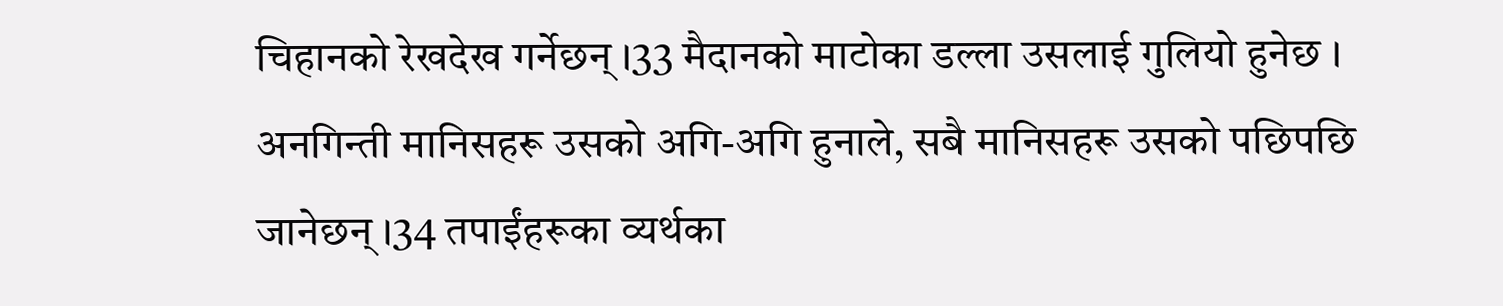चिहानको रेखदेख गर्नेछन् ।33 मैदानको माटोका डल्ला उसलाई गुलियो हुनेछ । अनगिन्‍ती मानिसहरू उसको अगि-अगि हुनाले, सबै मानिसहरू उसको पछिपछि जानेछन् ।34 तपाईंहरूका व्यर्थका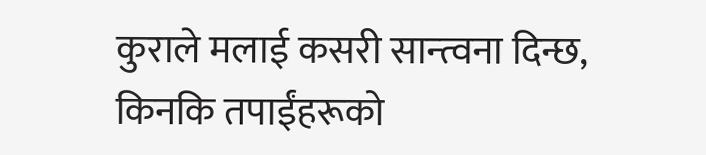कुराले मलाई कसरी सान्‍त्वना दिन्छ, किनकि तपाईंहरूको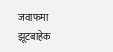जवाफमा झूटबाहेक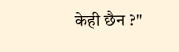केही छैन ?"